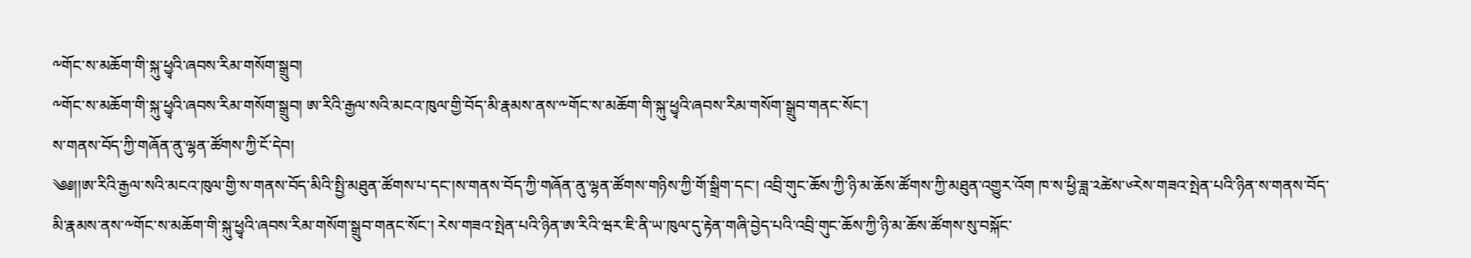༸གོང་ས་མཆོག་གི་སྐུ་ཕྱྭའི་ཞབས་རིམ་གསོག་སྒྲུབ།
༸གོང་ས་མཆོག་གི་སྐུ་ཕྱྭའི་ཞབས་རིམ་གསོག་སྒྲུབ། ཨ་རིའི་རྒྱལ་སའི་མངའ་ཁུལ་གྱི་བོད་མི་རྣམས་ནས་༸གོང་ས་མཆོག་གི་སྐུ་ཕྱྭའི་ཞབས་རིམ་གསོག་སྒྲུབ་གནང་སོང་།
ས་གནས་བོད་ཀྱི་གཞོན་ནུ་ལྷན་ཚོགས་ཀྱི་ངོ་དེབ།
༄༅།།ཨ་རིའི་རྒྱལ་སའི་མངའ་ཁུལ་གྱི་ས་གནས་བོད་མིའི་སྤྱི་མཐུན་ཚོགས་པ་དང་།ས་གནས་བོད་ཀྱི་གཞོན་ནུ་ལྷན་ཚོགས་གཉིས་ཀྱི་གོ་སྒྲིག་དང་། འབྲི་གུང་ཆོས་ཀྱི་ཉི་མ་ཆོས་ཚོགས་ཀྱི་མཐུན་འགྱུར་འོག ཁ་ས་ཕྱི་ཟླ་༢ཚེས་༦རེས་གཟའ་སྤེན་པའི་ཉིན་ས་གནས་བོད་མི་རྣམས་ནས་༸གོང་ས་མཆོག་གི་སྐུ་ཕྱྭའི་ཞབས་རིམ་གསོག་སྒྲུབ་གནང་སོང་། རེས་གཟའ་སྤེན་པའི་ཉིན་ཨ་རིའི་ཝར་ཇི་ནི་ཡ་ཁུལ་དུ་རྟེན་གཞི་བྱེད་པའི་འབྲི་གུང་ཆོས་ཀྱི་ཉི་མ་ཆོས་ཚོགས་སུ་བསྐོང་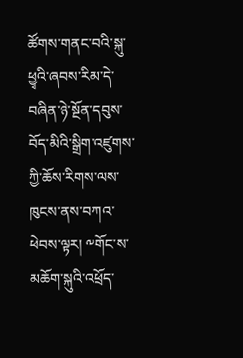ཚོགས་གནང་བའི་སྐུ་ཕྱྭའི་ཞབས་རིམ་དེ་བཞིན་ཉེ་སྔོན་དབུས་བོད་མིའི་སྒྲིག་འཛུགས་ཀྱི་ཆོས་རིགས་ལས་ཁུངས་ནས་བཀའ་ཕེབས་ལྟར། ༸གོང་ས་མཆོག་སྐུའི་འཕྲོད་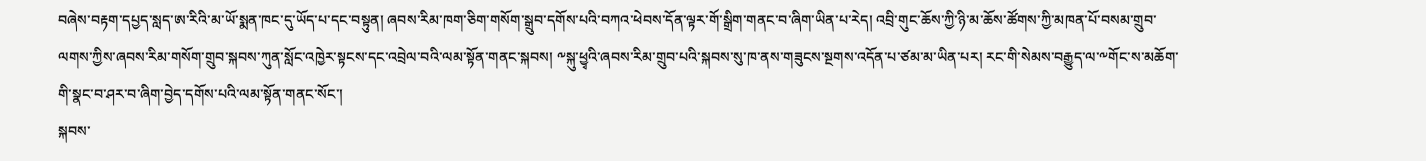བཞེས་བརྟག་དཔྱད་སླད་ཨ་རིའི་མ་ཡོ་སྨན་ཁང་དུ་ཡོད་པ་དང་བསྟུན། ཞབས་རིམ་ཁག་ཅིག་གསོག་སྒྲུབ་དགོས་པའི་བཀའ་ཕེབས་དོན་ལྟར་གོ་སྒྲིག་གནང་བ་ཞིག་ཡིན་པ་རེད། འབྲི་གུང་ཆོས་ཀྱི་ཉི་མ་ཆོས་ཚོགས་ཀྱི་མཁན་པོ་བསམ་གྲུབ་ལགས་ཀྱིས་ཞབས་རིམ་གསོག་གྲུབ་སྐབས་ཀུན་སློང་འཁྱེར་སྟངས་དང་འབྲེལ་བའི་ལམ་སྟོན་གནང་སྐབས། ༸སྐུ་ཕྱྭའི་ཞབས་རིམ་གྲུབ་པའི་སྐབས་སུ་ཁ་ནས་གཟུངས་སྔགས་འདོན་པ་ཙམ་མ་ཡིན་པར། རང་གི་སེམས་བརྒྱུད་ལ་༸གོང་ས་མཆོག་གི་སྣང་བ་ཤར་བ་ཞིག་བྱེད་དགོས་པའི་ལམ་སྟོན་གནང་སོང་།
སྐབས་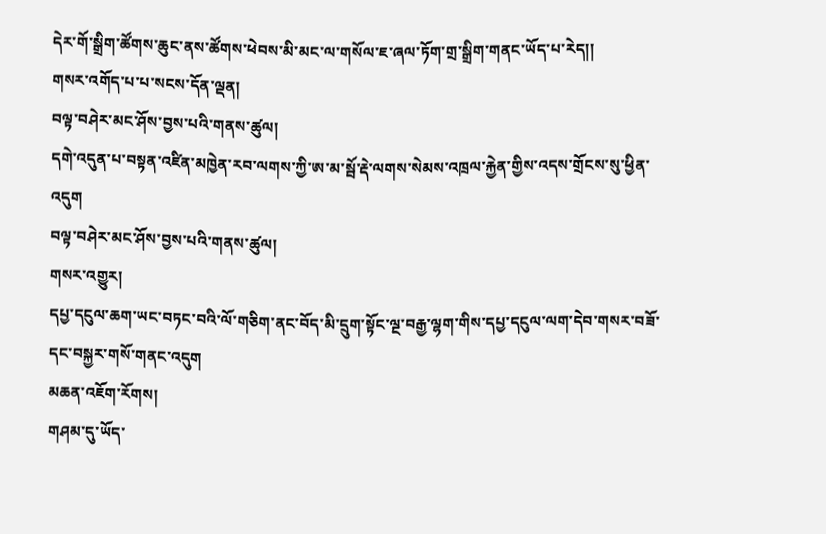དེར་གོ་སྒྲིག་ཚོགས་ཆུང་ནས་ཚོགས་ཕེབས་མི་མང་ལ་གསོལ་ཇ་ཞལ་ཏོག་གྲ་སྒྲིག་གནང་ཡོད་པ་རེད།།
གསར་འགོད་པ་པ་སངས་དོན་ལྡན།
བལྟ་བཤེར་མང་ཤོས་བྱས་པའི་གནས་ཚུལ།
དགེ་འདུན་པ་བསྟན་འཛིན་མཁྱེན་རབ་ལགས་ཀྱི་ཨ་མ་སྦོ་རྡེ་ལགས་སེམས་འཁྲལ་རྐྱེན་གྱིས་འདས་གྲོངས་སུ་ཕྱིན་འདུག
བལྟ་བཤེར་མང་ཤོས་བྱས་པའི་གནས་ཚུལ།
གསར་འགྱུར།
དཔྱ་དངུལ་ཆག་ཡང་བཏང་བའི་ལོ་གཅིག་ནང་བོད་མི་དྲུག་སྟོང་ལྔ་བརྒྱ་ལྷག་གིས་དཔྱ་དངུལ་ལག་དེབ་གསར་བཟོ་དང་བསྐྱར་གསོ་གནང་འདུག
མཆན་འཇོག་རོགས།
གཤམ་དུ་ཡོད་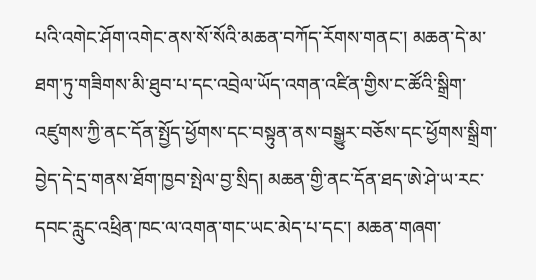པའི་འགེང་ཤོག་འགེང་ནས་སོ་སོའི་མཆན་བཀོད་རོགས་གནང་། མཆན་དེ་མ་ཐག་ཏུ་གཟིགས་མི་ཐུབ་པ་དང་འབྲེལ་ཡོད་འགན་འཛིན་གྱིས་ང་ཚོའི་སྒྲིག་འཛུགས་ཀྱི་ནང་དོན་སྤྱོད་ཕྱོགས་དང་བསྟུན་ནས་བསྒྱུར་བཅོས་དང་ཕྱོགས་སྒྲིག་བྱེད་དེ་དྲ་གནས་ཐོག་ཁྱབ་སྤེལ་བྱ་སྲིད། མཆན་གྱི་ནང་དོན་ཐད་ཨེ་ཤེ་ཡ་རང་དབང་རླུང་འཕྲིན་ཁང་ལ་འགན་གང་ཡང་མེད་པ་དང་། མཆན་གཞག་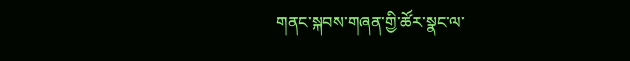གནང་སྐབས་གཞན་གྱི་ཚོར་སྣང་ལ་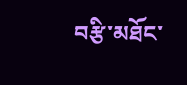བརྩི་མཐོང་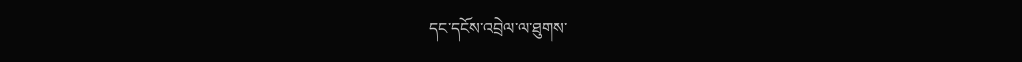དང་དངོས་འབྲེལ་ལ་ཐུགས་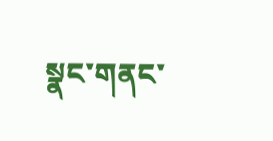སྣང་གནང་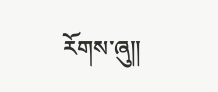རོགས་ཞུ༎